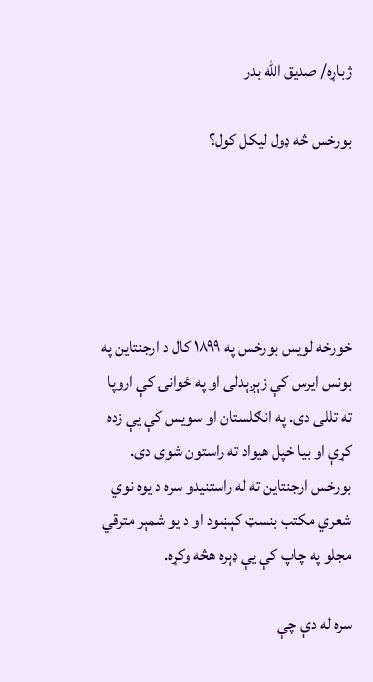ژباړه/ صديق الله بدر

بورخس څه ډول لیکل کول؟





خورخه لويس بورخس په ۱۸۹۹ کال د ارجنتاین په بونس ايرس کې زېږېدلی او په ځوانۍ کې اروپا ته تللی دی. په انګلستان او سويس کې يې زده کړې او بیا خپل هیواد ته راستون شوی دی. بورخس ارجنتاین ته له راستنیدو سره د یوه نوي شعري مکتب بنسټ کېښود او د یو شمېر مترقي مجلو په چاپ کې يې ډېره هڅه وکړه.

سره له دې چې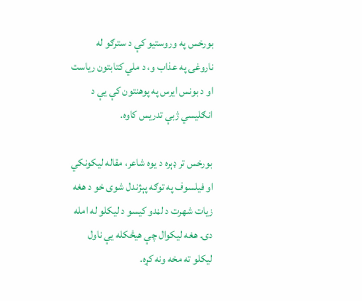بورخس په وروستیو کې د سترګو له ناروغۍ په عذاب و، د ملي کتابتون ریاست او د بونس ایرس په پوهنتون کې يې د انګلیسي ژبې تدریس کاوه.

بورخس تر ډېره د یوه شاعر، مقاله لیکونکي او فیلسوف په توګه پېژندل شوی خو د هغه زیات شهرت د لڼدو کيسو د ليکلو له امله دی. هغه ليکوال چې هيڅکله يې ناول ليکلو ته مخه ونه کړه.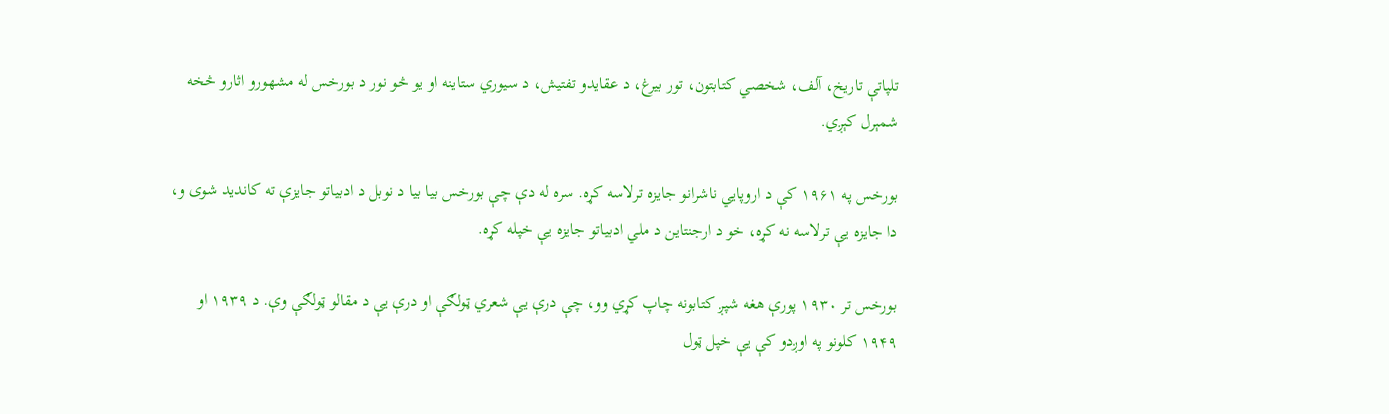تلپاتې تاریخ، آلف، شخصي کتابتون، تور بیرغ، د عقایدو تفتیش، د سیوري ستاینه او یو څو نور د بورخس له مشهورو اثارو څخه شمېرل کېږي.

بورخس په ۱۹۶۱ کې د اروپايي ناشرانو جايزه ترلاسه کړه. سره له دې چې بورخس بیا بیا د نوبل د ادبیاتو جایزې ته کاندید شوی و، دا جایزه يې ترلاسه نه کړه، خو د ارجنتاین د ملي ادبیاتو جایزه يې خپله کړه.

بورخس تر ۱۹۳۰ پورې هغه شپږ کتابونه چاپ کړي وو، چې درې يې شعري ټولګې او درې يې د مقالو ټولګې وې. د ۱۹۳۹ او ۱۹۴۹ کلونو په اوږدو کې يې خپل ټول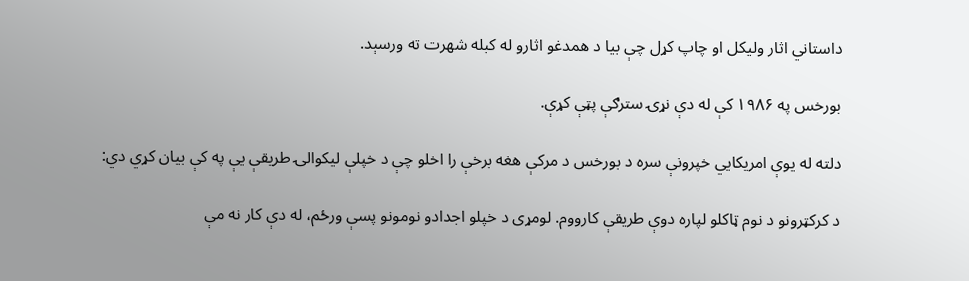داستاني اثار ولیکل او چاپ کړل چې بیا د همدغو اثارو له کبله شهرت ته ورسېد.

بورخس په ۱۹۸۶ کې له دې نړۍ سترګې پټې کړې.

دلته له یوې امریکايي خپرونې سره د بورخس د مرکې هغه برخې را اخلو چې د خپلې لیکوالۍ طریقې يې په کې بیان کړي دي:

د کرکټرونو د نوم ټاکلو لپاره دوې طریقې کارووم. لومړی د خپلو اجدادو نومونو پسې ورځم، له دې کار نه مې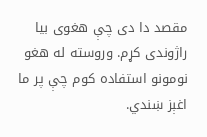مقصد دا دی چې هغوی بیا راژوندی کړم. وروسته له هغو نومونو استفاده کوم چې پر ما اغېز ښندي.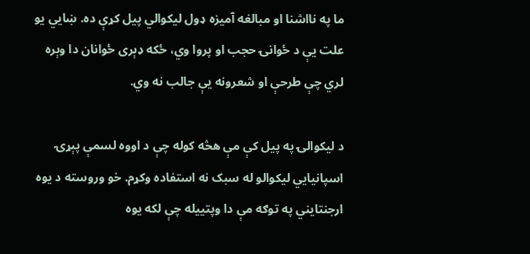ما په نااشنا او مبالغه آمیزه ډول ليکوالي پیل کړې ده. ښايي يو علت يې د ځوانۍ حجب او پروا وي، ځکه ډېری ځوانان دا وېره لري چې طرحې او شعرونه يې جالب نه وي.

د لیکوالۍ په پیل کې مې هڅه کوله چې د اووه لسمې پېړۍ اسپانيايي لیکوالو له سبک نه استفاده وکړم. خو وروسته د یوه ارجنتايني په توګه مې دا وپتييله چې لکه یوه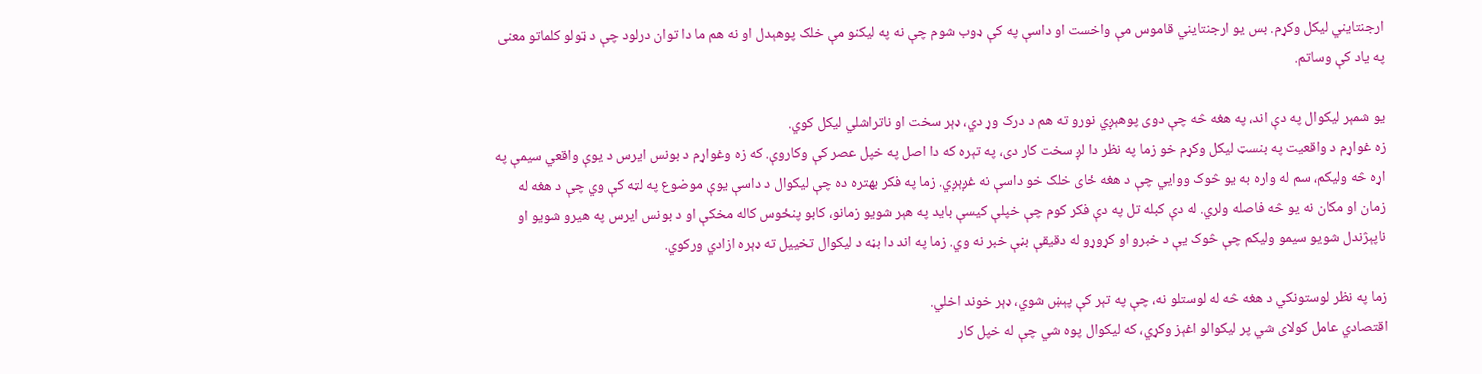ارجنتایني لیکل وکړم. بس یو ارجنتایني قاموس مې واخست او داسې په کې ډوب شوم چې نه په لیکنو مې خلک پوهېدل او نه هم ما دا توان درلود چې د ټولو کلماتو معنی په یاد کې وساتم.

یو شمېر ليکوال په دې اند، په هغه څه چې دوی پوهېږي نورو ته هم د درک وړ دي، ډېر سخت او ناتراشلي لیکل کوي.
زه غواړم د واقعیت په بنسټ لیکل وکړم خو زما په نظر دا لږ سخت کار دی، په تېره که دا اصل په خپل عصر کې وکاروې. که زه وغواړم د بونس ایرس د یوې واقعي سیمې په اړه څه ولیکم، سم له واره به یو څوک ووايي چې د هغه ځای خلک خو داسې نه غږېږي. زما په فکر بهتره ده چې ليکوال د داسې يوې موضوع په لټه کې وي چې د هغه له زمان او مکان نه یو څه فاصله ولري. له دې کبله تل په دې فکر کوم چې خپلې کيسې باید په هېر شویو زمانو، کابو پنځوس کاله مخکې او د بونس ایرس په هيرو شویو او ناپېژندل شویو سیمو ولیکم چې څوک يې د خبرو او کړوړو له دقیقې بڼې خبر نه وي. زما په اند دا بڼه د ليکوال تخییل ته ډېره ازادي ورکوي.

زما په نظر لوستونکي د هغه څه له لوستلو نه، چې په تېر کې پېښ شوي، ډېر خوند اخلي.
اقتصادي عامل کولای شي پر ليکوالو اغېز وکړي، که ليکوال پوه شي چې له خپل کار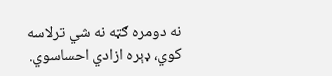نه دومره ګټه نه شي ترلاسه کوي، ډېره ازادي احساسوي.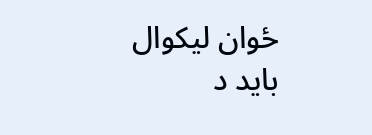ځوان ليکوال باید د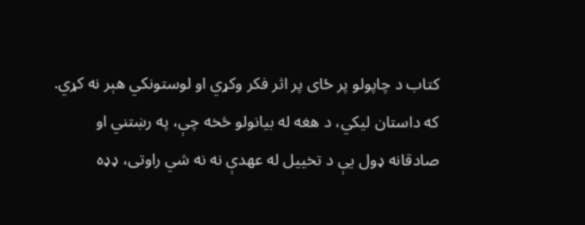کتاب د چاپولو پر ځای پر اثر فکر وکړي او لوستونکي هېر نه کړي. که داستان ليکي، د هغه له بیانولو څخه چې، په رښتني او صادقانه ډول يې د تخييل له عهدې نه نه شي راوتی، ډډه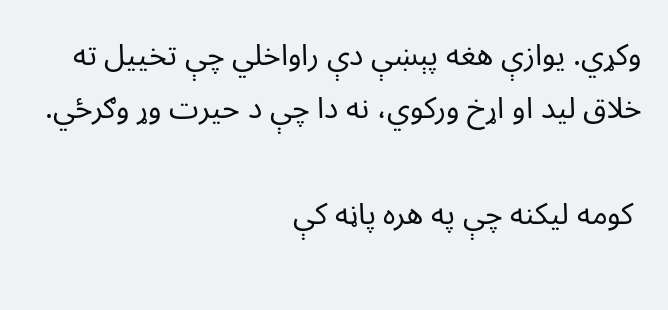وکړي. یوازې هغه پېښې دې راواخلي چې تخييل ته خلاق لید او اړخ ورکوي، نه دا چې د حیرت وړ وګرځي.

 کومه لیکنه چې په هره پاڼه کې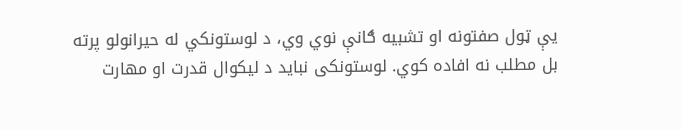يې ټول صفتونه او تشبیه ګانې نوي وي، د لوستونکي له حیرانولو پرته بل مطلب نه افاده کوي. لوستونکی نباید د ليکوال قدرت او مهارت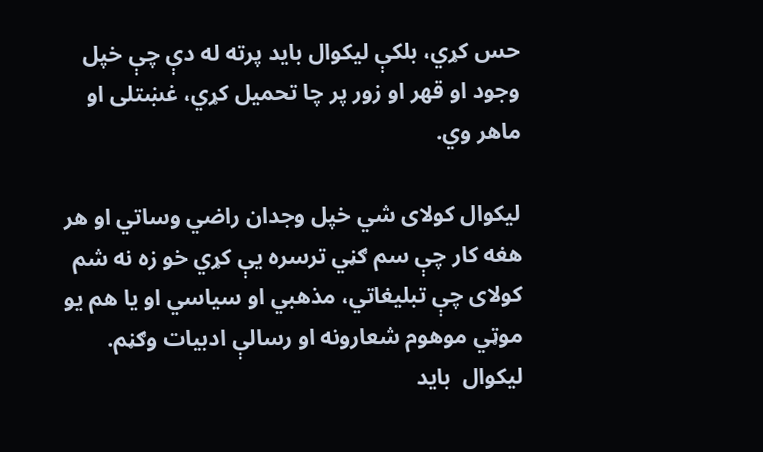حس کړي، بلکې لیکوال باید پرته له دې چې خپل وجود او قهر او زور پر چا تحميل کړي، غښتلی او ماهر وي.

ليکوال کولای شي خپل وجدان راضي وساتي او هر هغه کار چې سم ګڼي ترسره يې کړي خو زه نه شم کولای چې تبلیغاتي، مذهبي او سیاسي او یا هم یو موټي موهوم شعارونه او رسالې ادبیات وګڼم. ليکوال  باید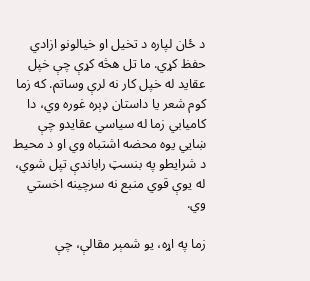د ځان لپاره د تخيل او خیالونو ازادي حفظ کړي. ما تل هڅه کړې چې خپل عقاید له خپل کار نه لرې وساتم. که زما کوم شعر یا داستان ډېره غوره وي، دا کامیابي زما له سیاسي عقایدو چې ښايي یوه محضه اشتباه وي او د محیط د شرایطو په بنسټ راباندې تپل شوي، له یوې قوي منبع نه سرچینه اخستي وي.

زما په اړه، یو شمېر مقالې، چې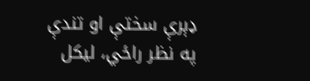ډېرې سختې او تندې په نظر راځي، لیکل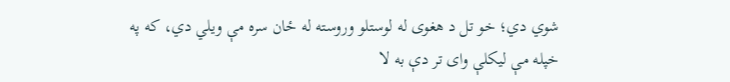شوي دي؛ خو تل د هغوی له لوستلو وروسته له ځان سره مې ويلي دي، که په خپله مې ليکلې وای تر دې به لا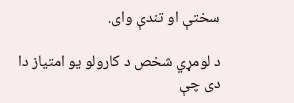سختې او تندې وای.

د لومړي شخص د کارولو یو امتیاز دا دی چې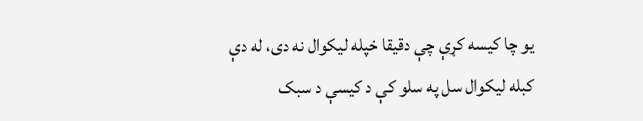یو چا کیسه کړې چې دقیقا خپله لیکوال نه دی، له دې کبله لیکوال سل په سلو کې د کیسې د سبک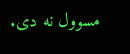مسوول نه دی.